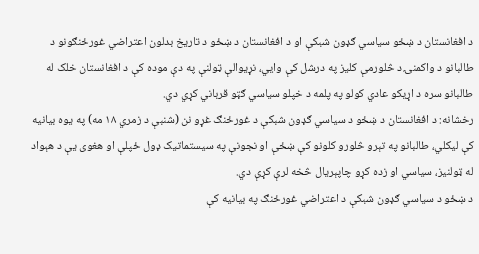د افغانستان د ښځو سیاسي ګډون شبکې او د افغانستان د ښځو د تاریخ بدلون اعتراضي غورځنګونو د طالبانو د واکمنۍ د څلورمې کلیز په درشل کې وايي، نړیوالې ټولنې په دې موده کې د افغانستان خلک له طالبانو سره د اړیکو عادي کولو په پلمه د خپلو سیاسي ګټو قرباني کړي دي.
رخشانه: د افغانستان د ښځو د سیاسي ګډون شبکې د غورځنګ غړو نن (شنبې د زمري ۱۸ مه) په یوه بیانیه کې لیکلي، طالبانو په تېرو څلورو کلونو کې ښځې او نجونې په سیستماتیک ډول ځپلې او هغوی یې د هېواد له ټولنیز، سیاسي او زده کړو چاپېریال څخه لرې کړې دي.
د ښځو د سیاسي ګډون شبکې د اعتراضي غورځنګ په بیانیه کې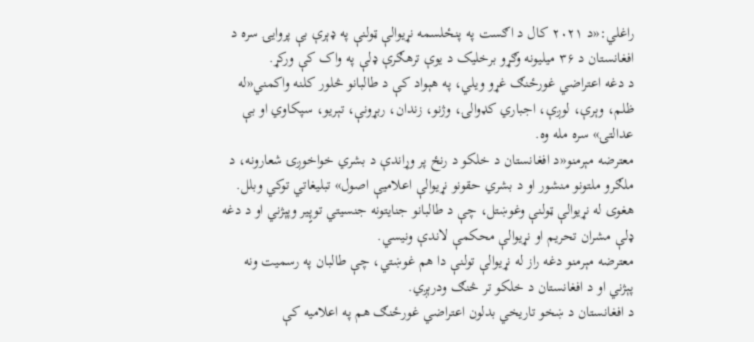راغلي:«د ۲۰۲۱ کال د اګست په پنځلسمه نړیوالې ټولنې په ډېرې بې پروايۍ سره د افغانستان د ۳۶ میلیونه وګړو برخلیک د یوې ترهګرې ډلې په واک کې ورکړ.
د دغه اعتراضي غورځنګ غړو ویلي، په هېواد کې د طالبانو څلور کلنه واکمني«له ظلم، وېرې، لوږې، اجباري کډوالۍ، وژنو، زندان، ربړونې، تېریو، سپکاوي او بې عدالتۍ» سره مله وه.
معترضه مېرمنو«د افغانستان د خلکو د رنځ پر وړاندې د بشري خواخوږۍ شعارونه، د ملګرو ملتونو منشور او د بشري حقونو نړیوالې اعلامیې اصول» تبلیغاتي توکي وبلل.
هغوی له نړیوالې ټولنې وغوښتل، چې د طالبانو جنایتونه جنسیتي توپٍیر وپېژني او د دغه ډلې مشران تحریم او نړیوالې محکمې لاندې ونیسي.
معترضه مېرمنو دغه راز له نړیوالې تولنې دا هم غوښتي، چې طالبان په رسمیت ونه پېژني او د افغانستان د خلکو تر څنګ ودرېږي.
د افغانستان د ښخو تاریخي بدلون اعتراضي غورځنګ هم په اعلامیه کې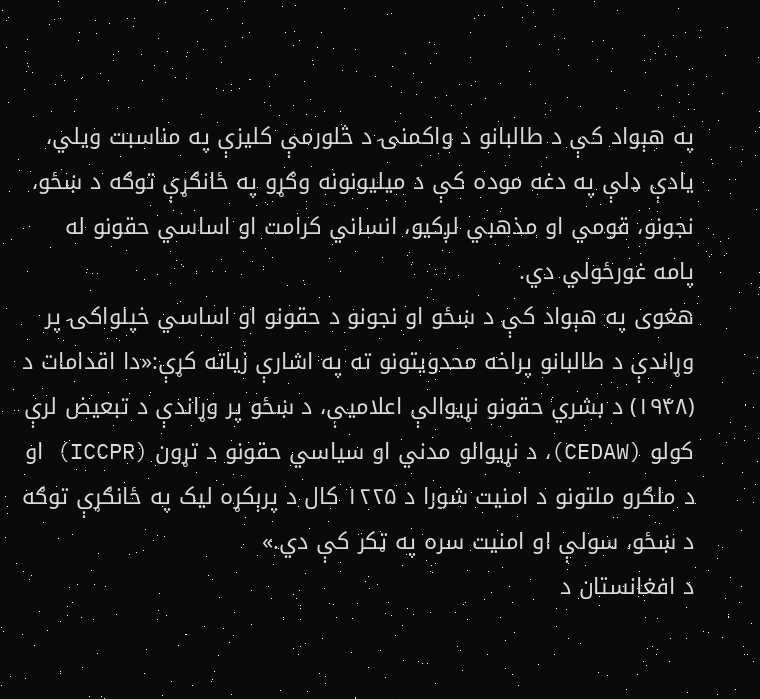په هېواد کې د طالبانو د واکمنۍ د څلورمې کلیزې په مناسبت ویلي، یادې ډلې په دغه موده کې د میلیونونه وګړو په ځانګړې توګه د ښځو، نجونو، قومي او مذهبي لږکیو، انساني کرامت او اساسي حقونو له پامه غورځولي دي.
هغوی په هېواد کې د ښځو او نجونو د حقونو او اساسي خپلواکۍ پر وړاندې د طالبانو پراخه محدویتونو ته په اشارې زیاته کړې:«دا اقدامات د (۱۹۴۸) د بشري حقونو نړیوالې اعلامیې، د ښځو پر وړاندې د تبعیض لرې کولو (CEDAW)، د نړیوالو مدني او سیاسي حقونو د تړون (ICCPR) او د ملګرو ملتونو د امنیت شورا د ۱۲۲۵ کال د پرېکړه لیک په ځانګړې توګه د ښځو، سولې او امنیت سره په ټکر کې دي.»
د افغانستان د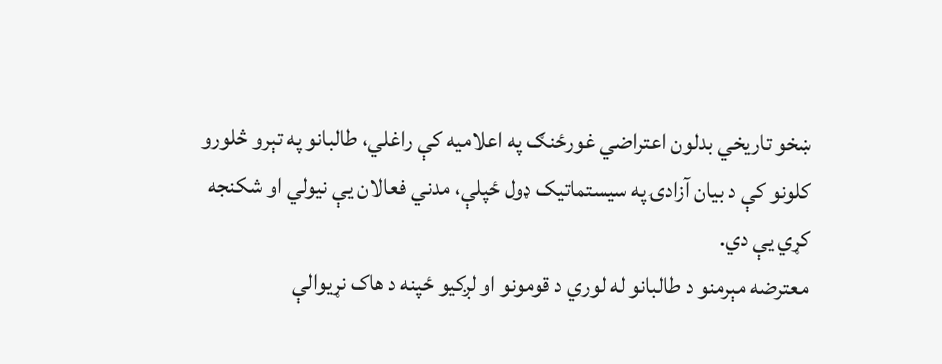ښخو تاریخي بدلون اعتراضي غورځنګ په اعلامیه کې راغلي، طالبانو په تېرو څلورو کلونو کې د بیان آزادۍ په سیستماتیک ډول ځپلې، مدني فعالان یې نیولي او شکنجه کړي یې دي.
معترضه مېرمنو د طالبانو له لوري د قومونو او لږکیو ځپنه د هاک نړیوالې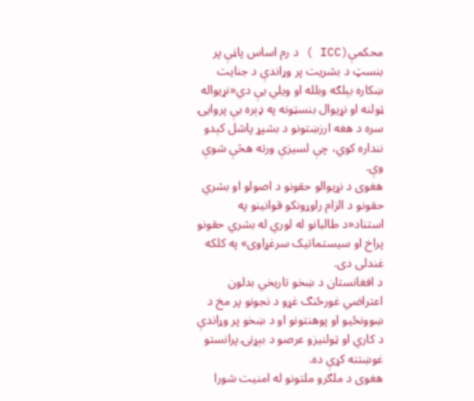محکمې(ICC ) د رم اساس پاڼې پر بنسټ د بشریت پر وړاندې د جنایت ښکاره بېلګه وبلله او ویلي یې دي«نړیواله ټولنه او نړیوال بنسټونه په ډېره بې پروایۍ سره د هغه ارزښتونو د بشپړ پاشل کېدو ننداره کوي، چې لسیزې ورته هڅې شوې وې.
هغوی د نړیوالو حقونو د اصولو او بشري حقونو د الزام راوړونکو قوانینو په استناد«د طالبانو له لوري له بشري حقونو پراخ او سیستماتیک سرغړاوی» په کلکه غندلی دی.
د افغانستان د ښخو تاریخي بدلون اعتراضي غورځنګ غړو د نجونو پر مخ د ښوونځیو او پوهنتونو او د ښخو پر وړاندې د کاري او ټولنیزو عرصو د بېړنۍ پرانستو غوښتنه کړې ده.
هغوی د ملګرو ملتونو له امنیت شورا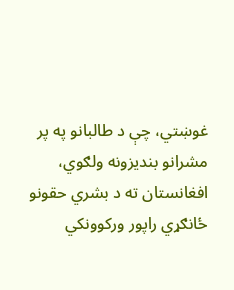غوښتي، چې د طالبانو په پر مشرانو بندیزونه ولګوي، افغانستان ته د بشري حقونو ځانګړي راپور ورکوونکي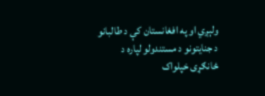ولېږي او په افغانستان کې د طالبانو د جنایتونو د مستندولو لپاره د ځانګړی خپلواک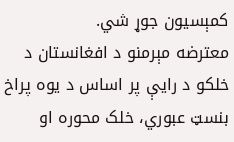کمېسیون جوړ شي.
معترضه مېرمنو د افغانستان د خلکو د رایې پر اساس د یوه پراخ بنسټ عبوري، خلک محوره او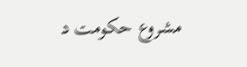مشروع حکومت د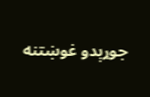جوړېدو غوښتنه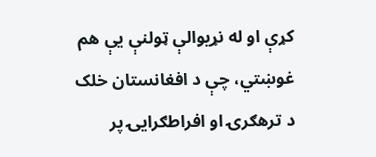کړې او له نړیوالې ټولنې یې هم غوښتي، چې د افغانستان خلک د ترهګرۍ او افراطګرایۍ پر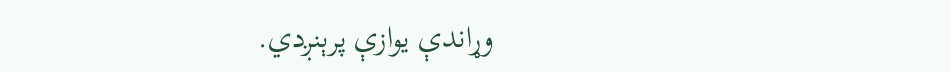وړاندې یوازې پرېنږدي.